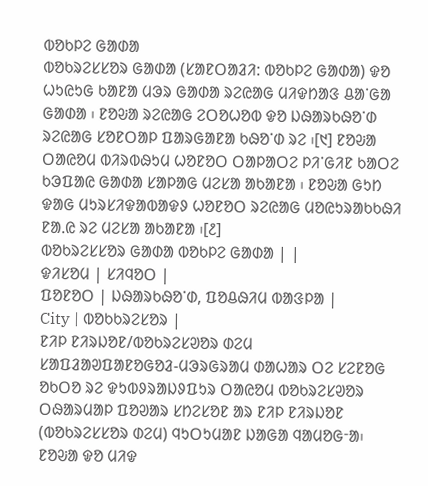ᱵᱚᱠᱞᱮ ᱜᱟᱰᱟ
ᱵᱚᱠᱨᱮᱥᱥᱚᱨ ᱜᱟᱰᱟ (ᱥᱟᱱᱛᱟᱲᱤ: ᱵᱚᱠᱞᱮ ᱜᱟᱰᱟ) ᱫᱚ ᱦᱩᱭᱩᱜ ᱠᱟᱱᱟ ᱢᱳᱨ ᱜᱟᱰᱟ ᱨᱮᱭᱟᱜ ᱢᱤᱫᱴᱟᱝ ᱪᱟᱸᱜᱟ ᱜᱟᱰᱟ ᱾ ᱱᱚᱶᱟ ᱨᱮᱭᱟᱜ ᱮᱛᱚᱦᱚᱵ ᱫᱚ ᱡᱷᱟᱨᱠᱷᱚᱸᱰ ᱨᱮᱭᱟᱜ ᱥᱚᱱᱛᱟᱞ ᱯᱟᱨᱜᱟᱱᱟ ᱠᱷᱚᱸᱰ ᱨᱮ ᱾[᱑] ᱱᱚᱶᱟ ᱛᱟᱭᱚᱢ ᱵᱤᱨᱵᱷᱩᱢ ᱦᱚᱱᱚᱛ ᱛᱟᱞᱟᱛᱮ ᱞᱤᱸᱜᱤᱱ ᱠᱟᱛᱮ ᱠᱳᱯᱟᱭ ᱜᱟᱰᱟ ᱥᱟᱞᱟᱜ ᱢᱮᱥᱟ ᱟᱠᱟᱱᱟ ᱾ ᱱᱚᱶᱟ ᱜᱩᱴ ᱫᱟᱜ ᱢᱩᱨᱥᱤᱫᱟᱵᱟᱫᱽ ᱦᱚᱱᱚᱛ ᱨᱮᱭᱟᱜ ᱢᱚᱭᱩᱨᱟᱠᱠᱷᱤ ᱱᱟᱹᱭ ᱨᱮ ᱢᱮᱥᱟ ᱟᱠᱟᱱᱟ ᱾[᱒]
ᱵᱚᱠᱨᱮᱥᱥᱚᱨ ᱜᱟᱰᱟ ᱵᱚᱠᱞᱮ ᱜᱟᱰᱟ | |
ᱫᱤᱥᱚᱢ | ᱥᱤᱧᱚᱛ |
ᱯᱚᱱᱚᱛ | ᱡᱷᱟᱨᱠᱷᱚᱸᱰ, ᱯᱚᱪᱷᱤᱢ ᱵᱟᱝᱞᱟ |
City | ᱵᱚᱠᱠᱨᱮᱥᱚᱨ |
ᱱᱤᱞ ᱱᱤᱨᱡᱚᱱ/ᱵᱚᱠᱨᱮᱥᱣᱚᱨ ᱰᱮᱢ
ᱥᱟᱯᱲᱟᱣᱯᱟᱱᱚᱜᱚᱲ-ᱢᱳᱨᱜᱨᱟᱢ ᱰᱟᱦᱟᱨ ᱛᱮ ᱥᱮᱱᱚᱜ ᱚᱠᱛᱚ ᱨᱮ ᱫᱩᱵᱽᱨᱟᱡᱽᱯᱩᱨ ᱛᱟᱭᱚᱢ ᱵᱚᱠᱨᱮᱥᱣᱚᱨ ᱛᱷᱟᱨᱢᱟᱞ ᱯᱚᱣᱟᱨ ᱥᱴᱮᱥᱚᱱ ᱟᱨ ᱱᱤᱞ ᱱᱤᱨᱡᱚᱱ (ᱵᱚᱠᱨᱮᱥᱥᱚᱨ ᱰᱮᱢ) ᱧᱩᱛᱩᱢᱟᱱ ᱡᱟᱜᱟ ᱧᱟᱢᱚᱜᱼᱟ᱾ ᱱᱚᱶᱟ ᱫᱚ ᱢᱤᱫ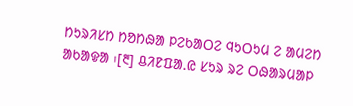ᱴᱩᱨᱤᱥᱴ ᱴᱚᱴᱷᱟ ᱞᱮᱠᱟᱛᱮ ᱧᱩᱛᱩᱢ ᱮ ᱟᱢᱮᱴ ᱟᱠᱟᱫᱟ ᱾[᱓] ᱪᱤᱱᱯᱟᱹᱭ ᱥᱩᱨ ᱨᱮ ᱛᱷᱟᱨᱢᱟᱞ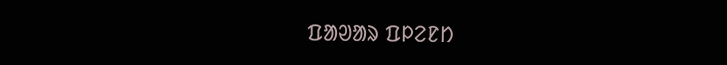ᱯᱟᱣᱟᱨ ᱯᱞᱮᱱᱴ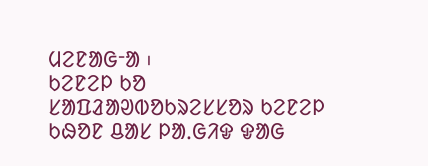ᱢᱮᱱᱟᱜᱼᱟ ᱾
ᱠᱮᱱᱮᱞ ᱠᱚ
ᱥᱟᱯᱲᱟᱣᱵᱚᱠᱨᱮᱥᱥᱚᱨ ᱠᱮᱱᱮᱞ ᱠᱷᱚᱱ ᱪᱟᱥ ᱞᱟᱹᱜᱤᱫ ᱫᱟᱜ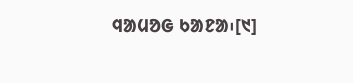ᱧᱟᱢᱚᱜ ᱠᱟᱱᱟ᱾[᱑]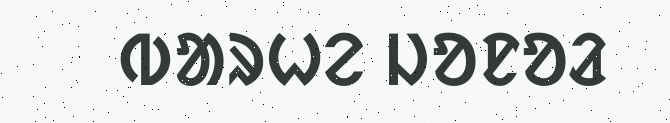ᱵᱟᱨᱦᱮ ᱡᱚᱱᱚᱲ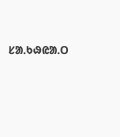ᱥᱟᱹᱠᱷᱭᱟᱹᱛ